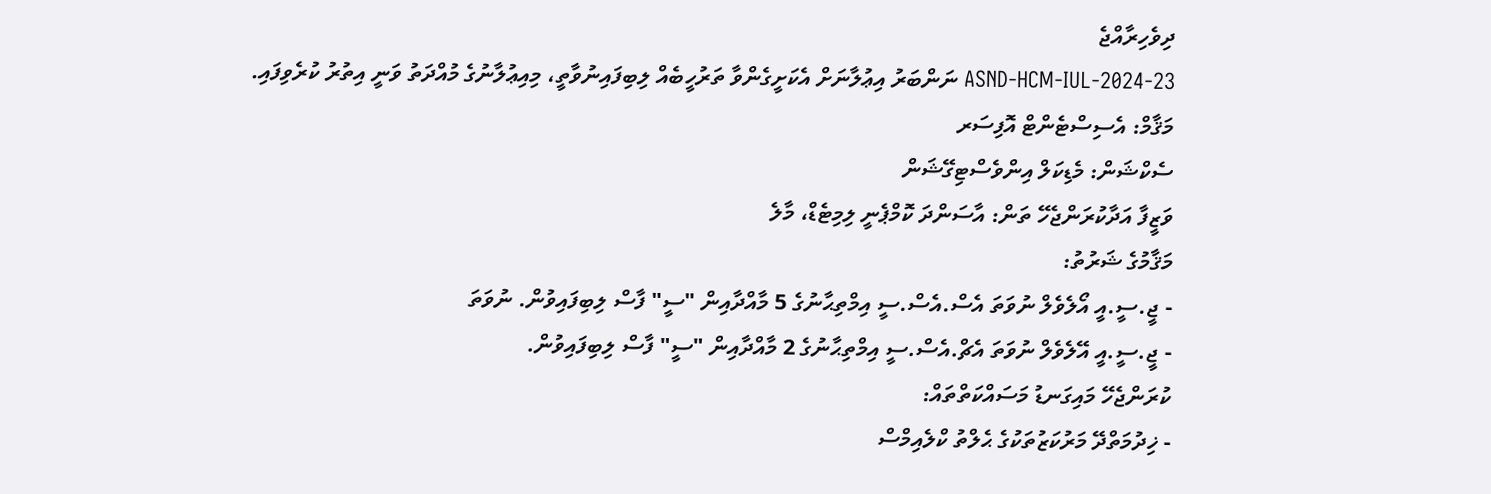ދިވެހިރާއްޖެ
ASND-HCM-IUL-2024-23 ނަންބަރު އިޢުލާނަށް އެކަށީގެންވާ ތަރުހީބެއް ލިބިފައިނުވާތީ، މިއިޢުލާނުގެ މުއްދަތު ވަނީ އިތުރު ކުރެވިފައި.
މަޤާމް: އެސިސްޓެންޓް އޮފިސަރ
ސެކްޝަން: މެޑިކަލް އިންވެސްޓިގޭޝަން
ވަޒީފާ އަދާކުރަންޖެހޭ ތަން: އާސަންދަ ކޮމްޕެނީ ލިމިޓެޑް، މާލެ
މަޤާމުގެ ޝަރުތު:
- ޖީ.ސީ.އީ އޯލެވެލް ނުވަތަ އެސް.އެސް.ސީ އިމްތިޙާނުގެ 5 މާއްދާއިން "ސީ" ފާސް ލިބިފައިވުން. ނުވަތަ
- ޖީ.ސީ.އީ އޭލެވެލް ނުވަތަ އެޗް.އެސް.ސީ އިމްތިޙާނުގެ 2 މާއްދާއިން "ސީ" ފާސް ލިބިފައިވުން.
ކުރަންޖެހޭ މައިގަނޑު މަސައްކަތްތައް:
- ޚިދުމަތްދޭ މަރުކަޒުތަކުގެ ޙެލްތު ކްލެއިމްސް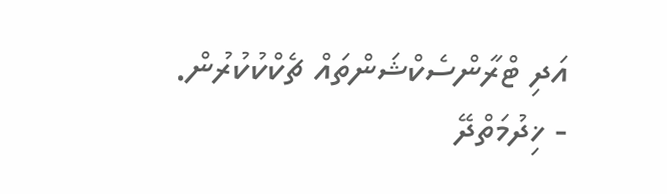އަދި ޓްރާންސެކްޝަންތައް ޗެކްކުކުރުން.
- ޚިދުމަތްދޭ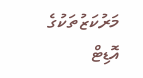މަރުކަޒުތަކުގެ އޮޑިޓް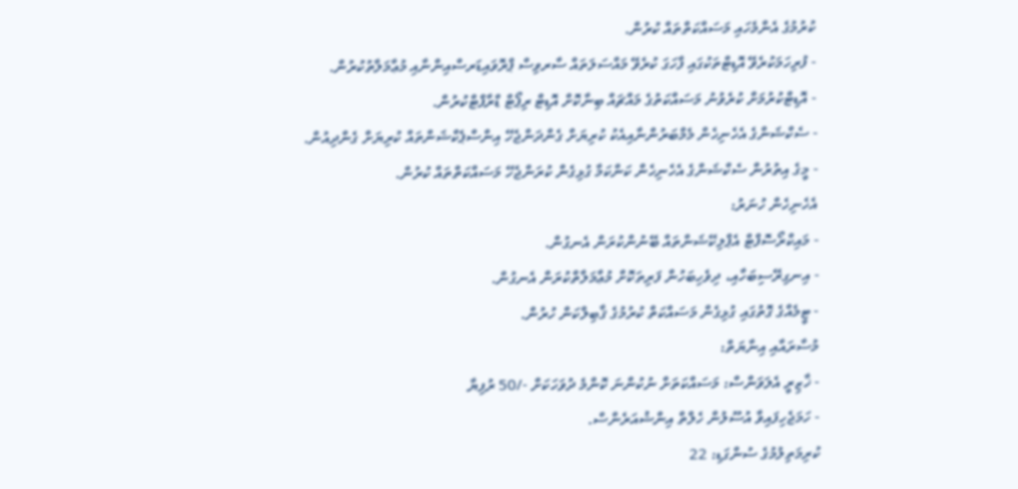ކުރުމުގެ އެންމެހައި މަސައްކަތްތައް ކުރުން.
- ފުރިހަމަކުރެވޭ އޮޑިޓްތަކުގައި ފާހަގަ ކުރެވޭ މައްސަލަތައް ސާރވިސް ޕްރޮވައިޑަރސްއިންނާއި މުޢާމަލާތުކުރުން.
- އޮޑިޓްކުރުމަށް ކުރެވުނު މަސައްކަތުގެ މައްޗައް ބިނާކޮށް އޮޑިޓް ރިޕޯޓް ޑްރާފްޓްކުރުން.
- ސެކްޝަންގެ އެހެނިހެން މެމްބަރުންނާއިއެކު ކުރިޔަށް ގެންދަންޖެހޭ އިންސްޕެކްޝަންތައް ކުރިޔަށް ގެންދިއުން.
- މީގެ އިތުރުން ސެކްޝަންގެ އެހެނިހެން ކަންކަމާ ގުޅިގެން ކުރަންޖެހޭ މަސައްކަތްތައް ކުރުން.
އެހެނިހެން ހުނަރު:
- މައިކްރޯސޮފްޓް އެޕްލިކޭޝަންތައް ބޭނުންކުރަން އެނގުން.
- އިނގިރޭސިބަހާއި، ދިވެހިބަހުން ފަރިތަކޮށް މުޢާމަލާތްކުރަން އެނގުން.
- ޓީމެއްގެ ގޮތުގައި ގުޅިގެން މަސައްކަތް ކުރުމުގެ ޤާބިލްކަން ހުރުން.
މުސާރައާއި އިނާޔަތް:
- ޚާޒިރީ އެލަވަންސް: މަސައްކަތަށް ނުކުންނަ ކޮންމެ ދުވަހަކަށް -/50 ރުފިޔާ
- ހަމަޖެހިފައިވާ އުސޫލުން ހެލްތް އިންޝުއަރެންސް.
ކުރިމަތިލުމުގެ ސުންގަޑި: 22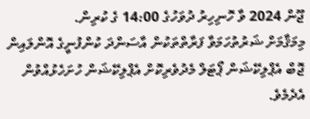ޖޫން 2024 ވާ ހޮނިހިރު ދުވަހުގެ 14:00 ގެ ކުރިން.
މިމަޤާމަށް ޝަރުތުހަމަވާ ފަރާތްތަކުން އާސަންދަ ކުންފުނީގެ އޮންލައިން ޖޮބް އެޕްލިކޭޝަން ޕޯޓަލް މެދުވެރިކޮށް އެޕްލިކޭޝަން ހުށަހެޅުއްވުން އެދެމެވެ.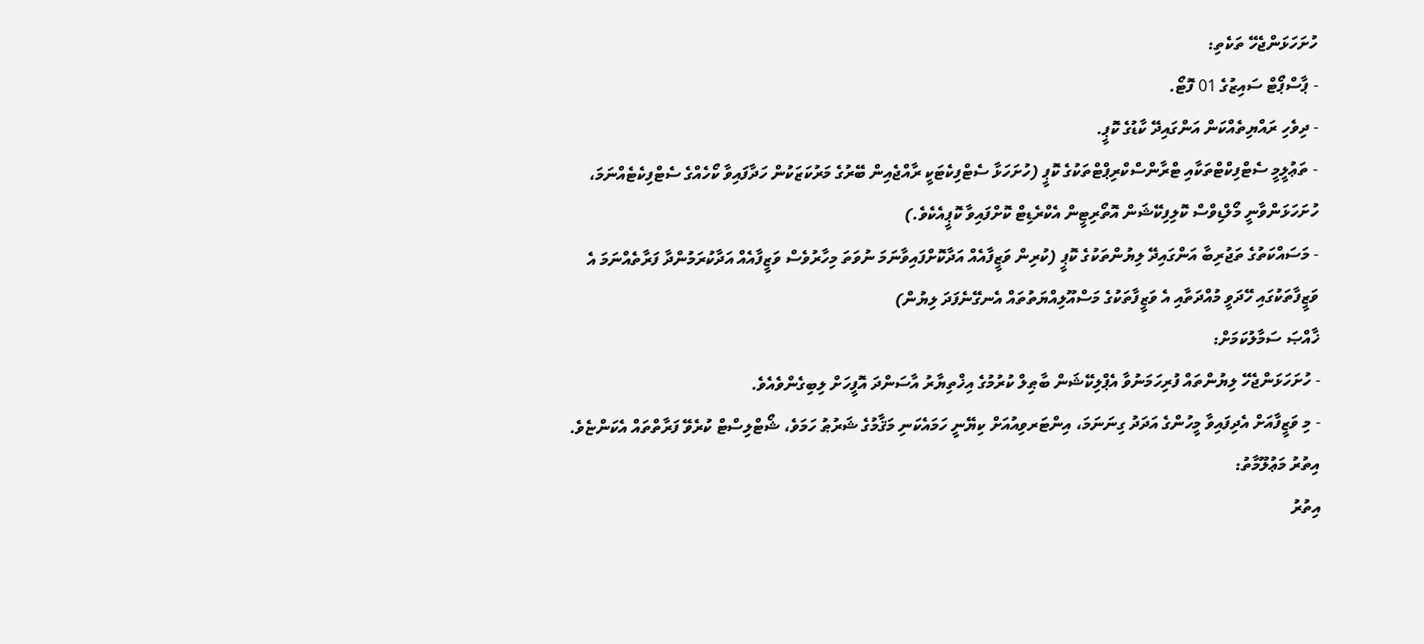ހުށަހަޅަންޖެހޭ ތަކެތި:
- ޕާސްޕޯޓް ސައިޒުގެ 01 ފޮޓޯ.
- ދިވެހި ރައްޔިތެއްކަން އަންގައިދޭ ކާޑުގެ ކޮޕީ.
- ތަޢުލީމީ ސެޓްފިކްޓްތަކާއި ޓްރާންސްކްރިޕްޓްތަކުގެ ކޮޕީ (ހުށަހަޅާ ސެޓްފިކެޓަކީ ރާއްޖެއިން ބޭރުގެ މަރުކަޒަކުން ހަދާފައިވާ ކޯހެއްގެ ސެޓްފިކެޓެއްނަމަ، ހުށަހަޅަންވާނީ މޯލްޑިވްސް ކޮލިފިކޭޝަން އޮތޯރިޓީން އެކްރެޑިޓް ކޮށްފައިވާ ކޮޕީއެކެވެ.)
- މަސައްކަތުގެ ތަޖުރިބާ އަންގައިދޭ ލިޔުންތަކުގެ ކޮޕީ (ކުރިން ވަޒީފާއެއް އަދާކޮށްފައިވާނަމަ ނުވަތަ މިހާރުވެސް ވަޒީފާއެއް އަދާކުރަމުންދާ ފަރާތެއްނަމަ އެ ވަޒީފާތަކުގައި ހޭދަވީ މުއްދަތާއި އެ ވަޒީފާތަކުގެ މަސްއޫލިއްޔަތުތައް އެނގޭނެފަދަ ލިޔުން)
ޚާއްޞަ ސަމާލުކަމަށް:
- ހުށަހަޅަންޖެހޭ ލިޔުންތައް ފުރިހަމަނުވާ އެޕްލިކޭޝަން ބާޠިލް ކުރުމުގެ އިޚްތިޔާރު އާސަންދަ އޮފީހަށް ލިބިގެންވެއެވެ.
- މި ވަޒީފާއަށް އެދިފައިވާ މީހުންގެ އަދަދު ގިނަނަމަ، އިންޓަރވިއުއަށް ކިޔޭނީ ހަމައެކަނި މަޤާމުގެ ޝަރުޠު ހަމަވެ، ޝޯޓްލިސްޓް ކުރެވޭ ފަރާތްތައް އެކަންޏެވެ.
އިތުރު މަޢުލޫމާތު:
އިތުރު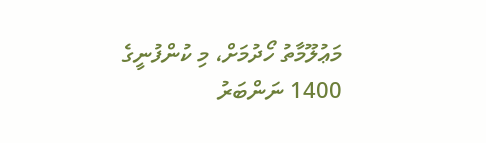މަޢުލޫމާތު ހޯދުމަށް، މި ކުންފުނީގެ 1400 ނަންބަރު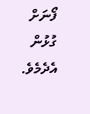ފޯނަށް ގުޅުން އެދެމެވެ.